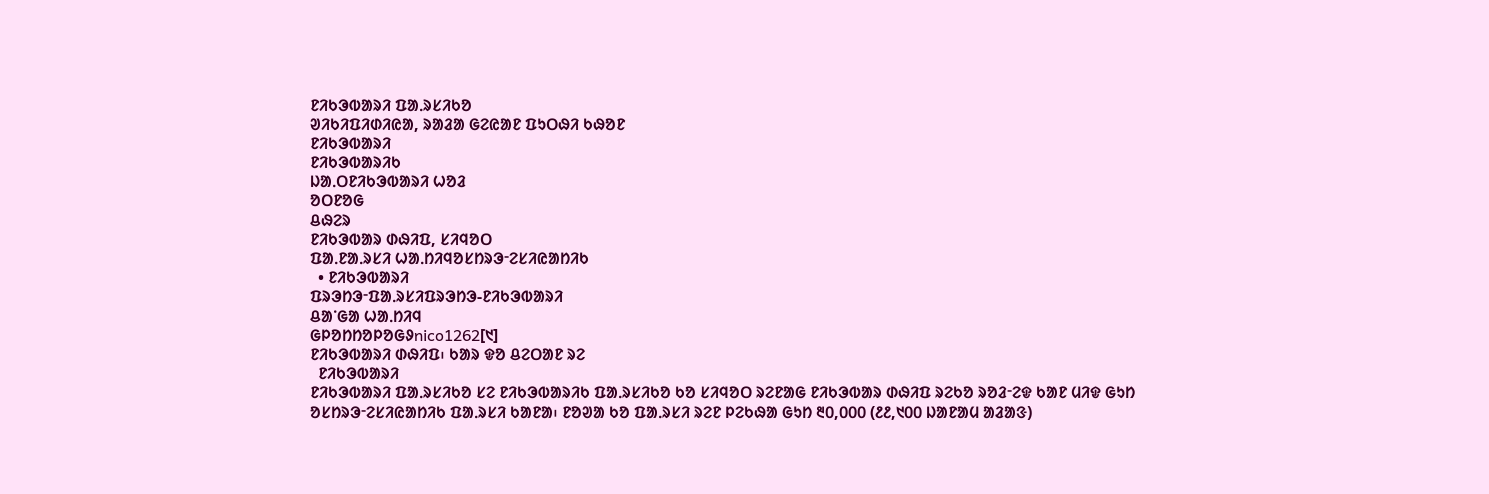ᱱᱤᱠᱳᱵᱟᱨᱤ ᱯᱟᱹᱨᱥᱤᱠᱚ
ᱣᱤᱠᱤᱯᱤᱰᱤᱭᱟ, ᱨᱟᱲᱟ ᱜᱮᱭᱟᱱ ᱯᱩᱛᱷᱤ ᱠᱷᱚᱱ
ᱱᱤᱠᱳᱵᱟᱨᱤ
ᱱᱤᱠᱳᱵᱟᱨᱤᱠ
ᱡᱟᱹᱛᱱᱤᱠᱳᱵᱟᱨᱤ ᱦᱚᱲ
ᱚᱛᱱᱚᱜ
ᱪᱷᱮᱨ
ᱱᱤᱠᱳᱵᱟᱨ ᱰᱷᱤᱯ, ᱥᱤᱧᱚᱛ
ᱯᱟᱹᱱᱟᱹᱨᱥᱤ ᱦᱟᱹᱴᱤᱧᱚᱥᱴᱨᱳᱼᱮᱥᱤᱭᱟᱴᱤᱠ
  • ᱱᱤᱠᱳᱵᱟᱨᱤ
ᱯᱨᱳᱴᱳᱼᱯᱟᱹᱨᱥᱤᱯᱨᱳᱴᱳ-ᱱᱤᱠᱳᱵᱟᱨᱤ
ᱪᱟᱸᱜᱟ ᱦᱟᱹᱴᱤᱧ
ᱜᱞᱚᱴᱴᱚᱞᱚᱜᱽnico1262[᱑]
ᱱᱤᱠᱳᱵᱟᱨᱤ ᱰᱷᱤᱯ᱾ ᱠᱟᱨ ᱫᱚ ᱪᱮᱛᱟᱱ ᱨᱮ
  ᱱᱤᱠᱳᱵᱟᱨᱤ
ᱱᱤᱠᱳᱵᱟᱨᱤ ᱯᱟᱹᱨᱥᱤᱠᱚ ᱥᱮ ᱱᱤᱠᱳᱵᱟᱨᱤᱠ ᱯᱟᱹᱨᱥᱤᱠᱚ ᱠᱚ ᱥᱤᱧᱚᱛ ᱨᱮᱱᱟᱜ ᱱᱤᱠᱳᱵᱟᱨ ᱰᱷᱤᱯ ᱨᱮᱠᱚ ᱨᱚᱲᱼᱮᱫ ᱠᱟᱱ ᱢᱤᱫ ᱜᱩᱴ ᱚᱥᱴᱨᱳᱼᱮᱥᱤᱭᱟᱴᱤᱠ ᱯᱟᱹᱨᱥᱤ ᱠᱟᱱᱟ᱾ ᱱᱚᱣᱟ ᱠᱚ ᱯᱟᱹᱨᱥᱤ ᱨᱮᱱ ᱞᱮᱠᱷᱟ ᱜᱩᱴ ᱓᱐,᱐᱐᱐ (᱒᱒,᱑᱐᱐ ᱡᱟᱱᱟᱢ ᱟᱲᱟᱝ)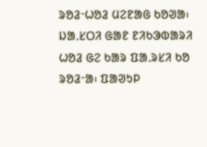ᱨᱚᱲᱼᱦᱚᱲ ᱢᱮᱱᱟᱜ ᱠᱚᱣᱟ᱾ ᱡᱟᱹᱥᱛᱤ ᱜᱟᱱ ᱱᱤᱠᱳᱵᱟᱨᱤ ᱦᱚᱲ ᱜᱮ ᱠᱟᱨ ᱯᱟᱹᱨᱥᱤ ᱠᱚ ᱨᱚᱲᱼᱟ᱾ ᱯᱟᱣᱩᱞ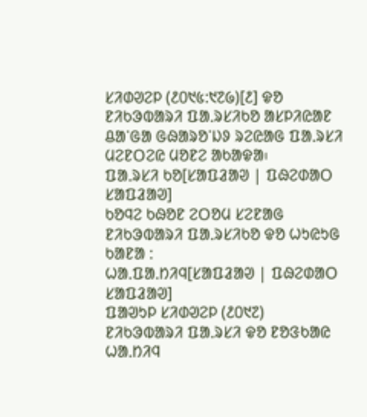ᱥᱤᱰᱣᱮᱞ (᱒᱐᱑᱕:᱑᱗᱙)[᱒] ᱫᱚ ᱱᱤᱠᱳᱵᱟᱨᱤ ᱯᱟᱹᱨᱥᱤᱠᱚ ᱟᱥᱞᱤᱭᱟᱱ ᱪᱟᱸᱜᱟ ᱜᱷᱟᱨᱚᱸᱡᱽ ᱨᱮᱭᱟᱜ ᱯᱟᱹᱨᱥᱤ ᱢᱮᱱᱛᱮᱭ ᱢᱚᱱᱮ ᱟᱠᱟᱫᱟ᱾
ᱯᱟᱹᱨᱥᱤ ᱠᱚ[ᱥᱟᱯᱲᱟᱣ | ᱯᱷᱮᱰᱟᱛ ᱥᱟᱯᱲᱟᱣ]
ᱠᱚᱧᱮ ᱠᱷᱚᱱ ᱮᱛᱚᱢ ᱥᱮᱱᱟᱜ ᱱᱤᱠᱳᱵᱟᱨᱤ ᱯᱟᱹᱨᱥᱤᱠᱚ ᱫᱚ ᱦᱩᱭᱩᱜ ᱠᱟᱱᱟ :
ᱦᱟᱹᱯᱟᱹᱴᱤᱧ[ᱥᱟᱯᱲᱟᱣ | ᱯᱷᱮᱰᱟᱛ ᱥᱟᱯᱲᱟᱣ]
ᱯᱟᱣᱩᱞ ᱥᱤᱰᱣᱮᱞ (᱒᱐᱑᱗) ᱱᱤᱠᱳᱵᱟᱨᱤ ᱯᱟᱹᱨᱥᱤ ᱫᱚ ᱱᱚᱝᱠᱟᱭ ᱦᱟᱹᱴᱤᱧ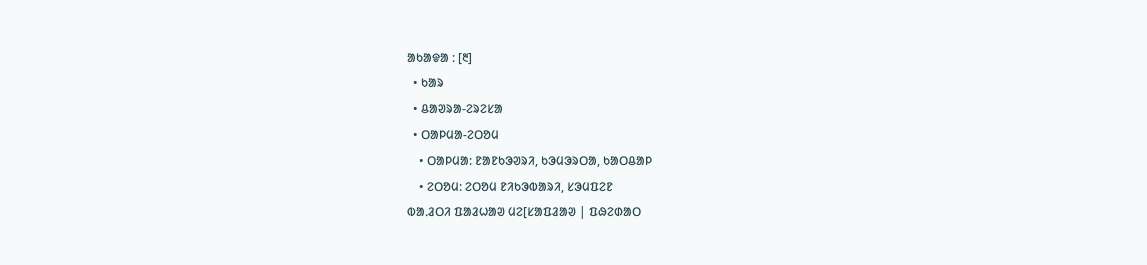ᱟᱠᱟᱫᱟ : [᱓]
  • ᱠᱟᱨ
  • ᱪᱟᱣᱨᱟ-ᱮᱨᱮᱥᱟ
  • ᱛᱟᱞᱢᱟ-ᱮᱛᱚᱢ
    • ᱛᱟᱞᱢᱟ: ᱱᱟᱱᱠᱳᱣᱨᱤ, ᱠᱳᱢᱳᱨᱛᱟ, ᱠᱟᱛᱪᱟᱞ
    • ᱮᱛᱚᱢ: ᱮᱛᱚᱢ ᱱᱤᱠᱳᱵᱟᱨᱤ, ᱥᱳᱢᱯᱮᱱ
ᱵᱟᱹᱲᱛᱤ ᱯᱟᱲᱦᱟᱣ ᱢᱮ[ᱥᱟᱯᱲᱟᱣ | ᱯᱷᱮᱰᱟᱛ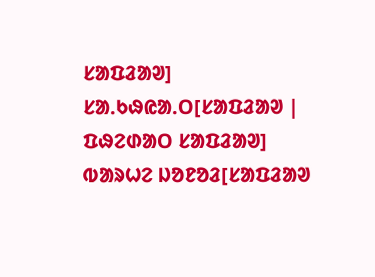ᱥᱟᱯᱲᱟᱣ]
ᱥᱟᱹᱠᱷᱭᱟᱹᱛ[ᱥᱟᱯᱲᱟᱣ | ᱯᱷᱮᱰᱟᱛ ᱥᱟᱯᱲᱟᱣ]
ᱵᱟᱨᱦᱮ ᱡᱚᱱᱚᱲ[ᱥᱟᱯᱲᱟᱣ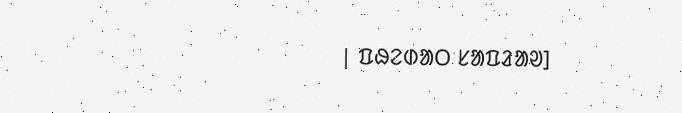| ᱯᱷᱮᱰᱟᱛ ᱥᱟᱯᱲᱟᱣ]